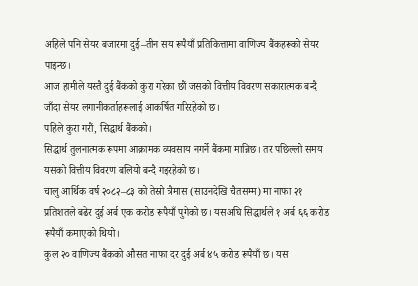अहिले पनि सेयर बजारमा दुई–तीन सय रूपैयाँ प्रतिकित्तामा वाणिज्य बैंकहरूको सेयर पाइन्छ।
आज हामीले यस्तै दुई बैंकको कुरा गरेका छौं जसको वित्तीय विवरण सकारात्मक बन्दै जाँदा सेयर लगानीकर्ताहरूलाई आकर्षित गरिरहेको छ।
पहिले कुरा गरौं, सिद्धार्थ बैंकको।
सिद्धार्थ तुलनात्मक रूपमा आक्रामक व्यवसाय नगर्ने बैंकमा मान्निछ। तर पछिल्लो समय यसको वित्तीय विवरण बलियो बन्दै गइरहेको छ।
चालु आर्थिक वर्ष २०८२–८३ को तेस्रो त्रैमास (साउनदेखि चैतसम्म) मा नाफा २१ प्रतिशतले बढेर दुई अर्ब एक करोड रूपैयाँ पुगेको छ। यसअघि सिद्धार्थले १ अर्ब ६६ करोड रूपैयाँ कमाएको थियो।
कुल २० वाणिज्य बैंकको औसत नाफा दर दुई अर्ब ४५ करोड रूपैयाँ छ। यस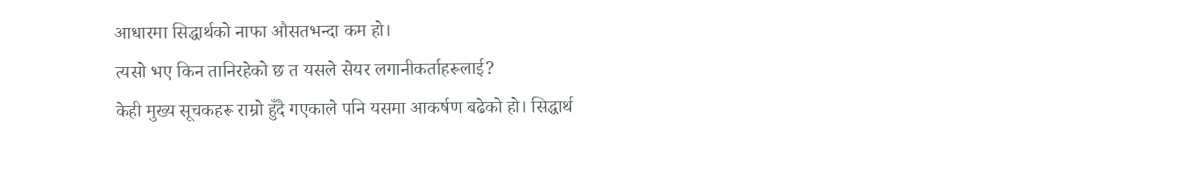आधारमा सिद्धार्थको नाफा औसतभन्दा कम हो।
त्यसो भए किन तानिरहेको छ त यसले सेयर लगानीकर्ताहरूलाई?
केही मुख्य सूचकहरू राम्रो हुँदै गएकाले पनि यसमा आकर्षण बढेको हो। सिद्धार्थ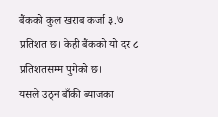बैंकको कुल खराब कर्जा ३.७ प्रतिशत छ। केही बैंकको यो दर ८ प्रतिशतसम्म पुगेको छ।
यसले उठ्न बाँकी ब्याजका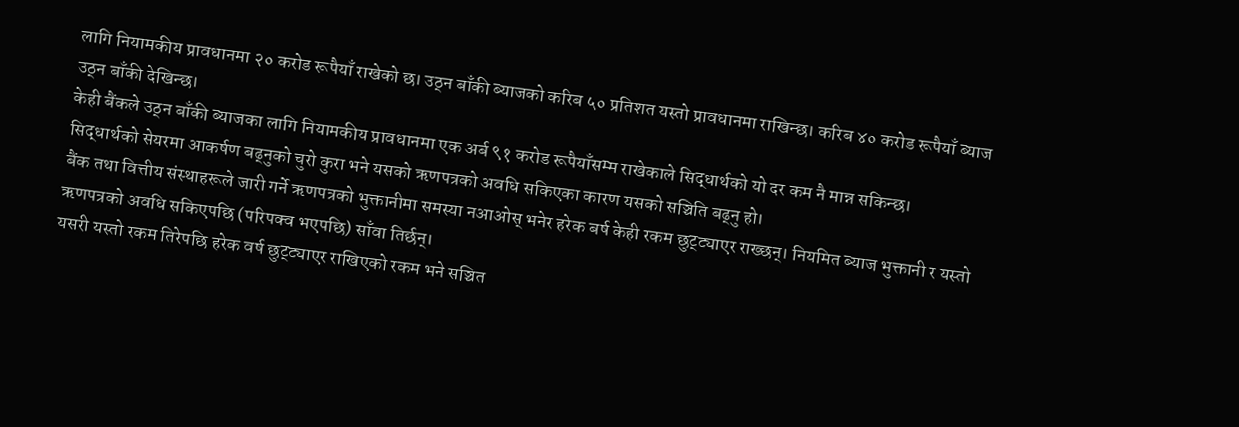लागि नियामकीय प्रावधानमा २० करोड रूपैयाँ राखेको छ। उठ्न बाँकी ब्याजको करिब ५० प्रतिशत यस्तो प्रावधानमा राखिन्छ। करिब ४० करोड रूपैयाँ ब्याज उठ्न बाँकी देखिन्छ।
केही बैंकले उठ्न बाँकी ब्याजका लागि नियामकीय प्रावधानमा एक अर्ब ९१ करोड रूपैयाँसम्म राखेकाले सिद्धार्थको यो दर कम नै मान्न सकिन्छ।
सिद्धार्थको सेयरमा आकर्षण बढ्नुको चुरो कुरा भने यसको ऋणपत्रको अवधि सकिएका कारण यसको सञ्चिति बढ्नु हो।
बैंक तथा वित्तीय संस्थाहरूले जारी गर्ने ऋणपत्रको भुक्तानीमा समस्या नआओस् भनेर हरेक बर्ष केही रकम छुट्ट्याएर राख्छन्। नियमित ब्याज भुक्तानी र यस्तो ऋणपत्रको अवधि सकिएपछि (परिपक्व भएपछि) साँवा तिर्छन्।
यसरी यस्तो रकम तिरेपछि हरेक वर्ष छुट्ट्याएर राखिएको रकम भने सञ्चित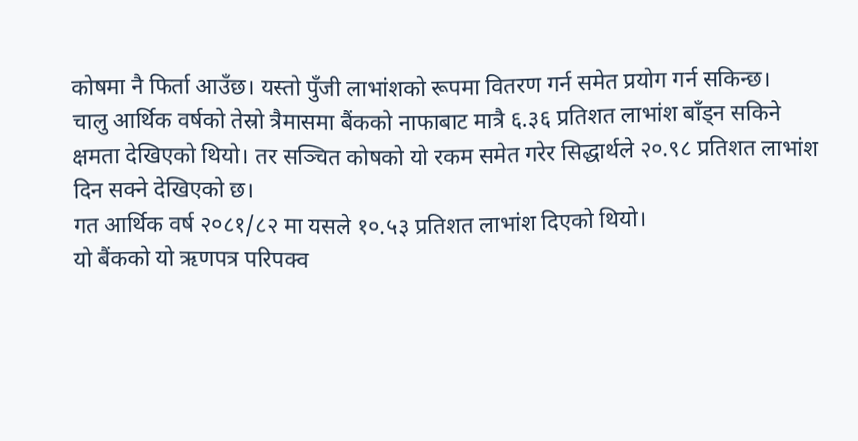कोषमा नै फिर्ता आउँछ। यस्तो पुँजी लाभांशको रूपमा वितरण गर्न समेत प्रयोग गर्न सकिन्छ।
चालु आर्थिक वर्षको तेस्रो त्रैमासमा बैंकको नाफाबाट मात्रै ६.३६ प्रतिशत लाभांश बाँड्न सकिने क्षमता देखिएको थियो। तर सञ्चित कोषको यो रकम समेत गरेर सिद्धार्थले २०.९८ प्रतिशत लाभांश दिन सक्ने देखिएको छ।
गत आर्थिक वर्ष २०८१/८२ मा यसले १०.५३ प्रतिशत लाभांश दिएको थियो।
यो बैंकको यो ऋणपत्र परिपक्व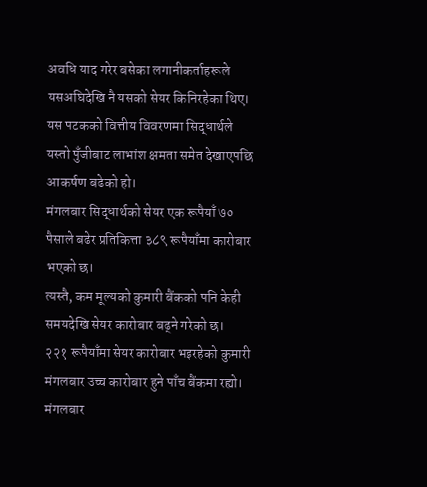अवधि याद गरेर बसेका लगानीकर्ताहरूले यसअघिदेखि नै यसको सेयर किनिरहेका थिए। यस पटकको वित्तीय विवरणमा सिद्धार्थले यस्तो पुँजीबाट लाभांश क्षमता समेत देखाएपछि आकर्षण बढेको हो।
मंगलबार सिद्धार्थको सेयर एक रूपैयाँ ७० पैसाले बढेर प्रतिकित्ता ३८९ रूपैयाँमा कारोबार भएको छ।
त्यस्तै, कम मूल्यको कुमारी बैंकको पनि केही समयदेखि सेयर कारोबार बढ्ने गरेको छ।
२२१ रूपैयाँमा सेयर कारोबार भइरहेको कुमारी मंगलबार उच्च कारोबार हुने पाँच बैंकमा रह्यो।
मंगलबार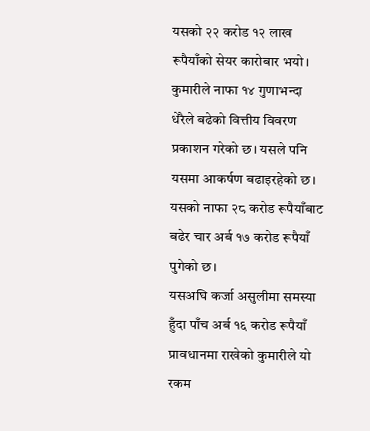यसको २२ करोड १२ लाख रूपैयाँको सेयर कारोबार भयो।
कुमारीले नाफा १४ गुणाभन्दा धेरैले बढेको वित्तीय विवरण प्रकाशन गरेको छ। यसले पनि यसमा आकर्षण बढाइरहेको छ।
यसको नाफा २८ करोड रूपैयाँबाट बढेर चार अर्ब १७ करोड रूपैयाँ पुगेको छ।
यसअघि कर्जा असुलीमा समस्या हुँदा पाँच अर्ब १६ करोड रूपैयाँ प्रावधानमा राखेको कुमारीले यो रकम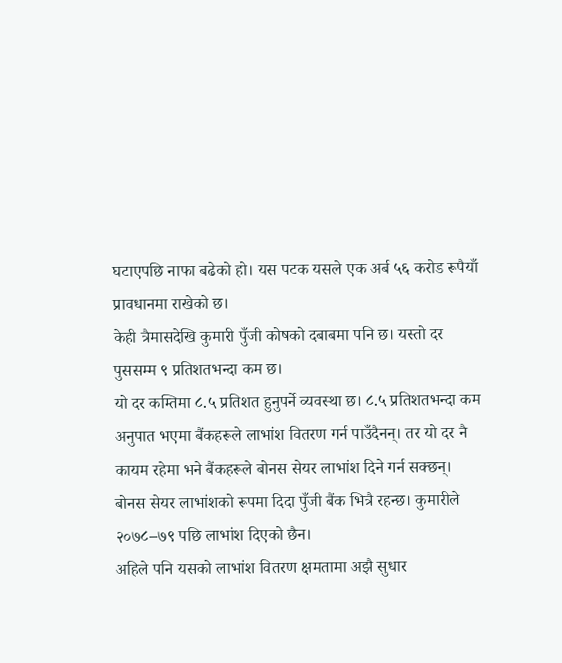घटाएपछि नाफा बढेको हो। यस पटक यसले एक अर्ब ५६ करोड रूपैयाँ प्रावधानमा राखेको छ।
केही त्रैमासदेखि कुमारी पुँजी कोषको दबाबमा पनि छ। यस्तो दर पुससम्म ९ प्रतिशतभन्दा कम छ।
यो दर कम्तिमा ८.५ प्रतिशत हुनुपर्ने व्यवस्था छ। ८.५ प्रतिशतभन्दा कम अनुपात भएमा बैंकहरूले लाभांश वितरण गर्न पाउँदैनन्। तर यो दर नै कायम रहेमा भने बैंकहरूले बोनस सेयर लाभांश दिने गर्न सक्छन्।
बोनस सेयर लाभांशको रूपमा दिदा पुँजी बैंक भित्रै रहन्छ। कुमारीले २०७८–७९ पछि लाभांश दिएको छैन।
अहिले पनि यसको लाभांश वितरण क्षमतामा अझै सुधार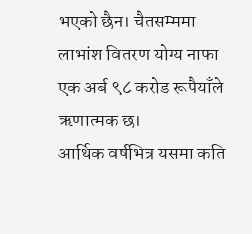भएको छैन। चैतसम्ममा लाभांश वितरण योग्य नाफा एक अर्ब ९८ करोड रूपैयाँले ऋणात्मक छ।
आर्थिक वर्षभित्र यसमा कति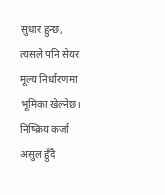सुधार हुन्छ, त्यसले पनि सेयर मूल्य निर्धारणमा भूमिका खेल्नेछ।
निष्क्रिय कर्जा असुल हुँदै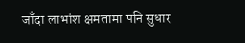जाँदा लाभांश क्षमतामा पनि सुधार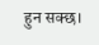हुन सक्छ।